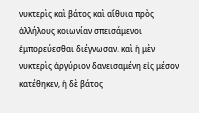νυκτερὶς καὶ βάτος καὶ αἴθυια πρὸς ἀλλήλους κοιωνίαν σπεισάμενοι ἐμπορεύεσθαι διέγνωσαν. καὶ ἡ μὲν νυκτερὶς ἀργύριον δανεισαμένη εἰς μέσον κατέθηκεν, ἡ δὲ βάτος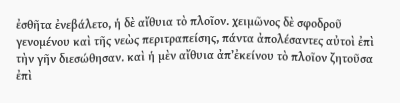ἐσθῆτα ἐνεβάλετο, ἡ δὲ αἴθυια τὸ πλοῖον. χειμῶνος δὲ σφοδροῦ γενομένου καὶ τῆς νεὼς περιτραπείσης, πάντα ἀπολέσαντες αὐτοὶ ἐπὶ τὴν γῆν διεσώθησαν. καὶ ἡ μὲν αἴθυια ἀπ’ἐκείνου τὸ πλοῖον ζητοῦσα ἐπὶ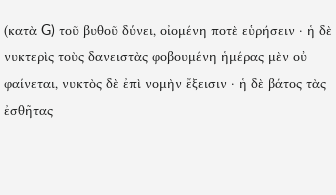(κατὰ G) τοῦ βυθοῦ δύνει, οἰομένη ποτὲ εὑρήσειν · ἡ δὲ νυκτερὶς τοὺς δανειστὰς φοβουμένη ἡμέρας μὲν οὐ φαίνεται, νυκτὸς δὲ ἐπὶ νομὴν ἔξεισιν · ἡ δὲ βάτος τὰς ἐσθῆτας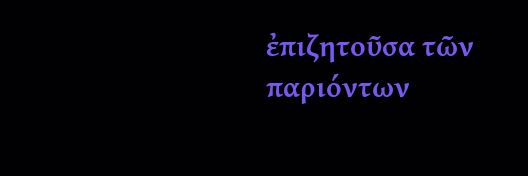ἐπιζητοῦσα τῶν παριόντων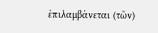ἐπιλαμβάνεται (τῶν)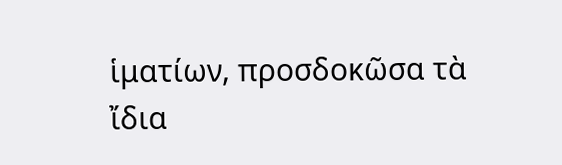ἱματίων, προσδοκῶσα τὰ ἴδια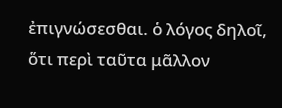ἐπιγνώσεσθαι. ὁ λόγος δηλοῖ, ὅτι περὶ ταῦτα μᾶλλον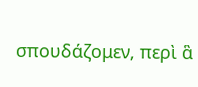σπουδάζομεν, περὶ ἃ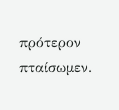πρότερον πταίσωμεν.